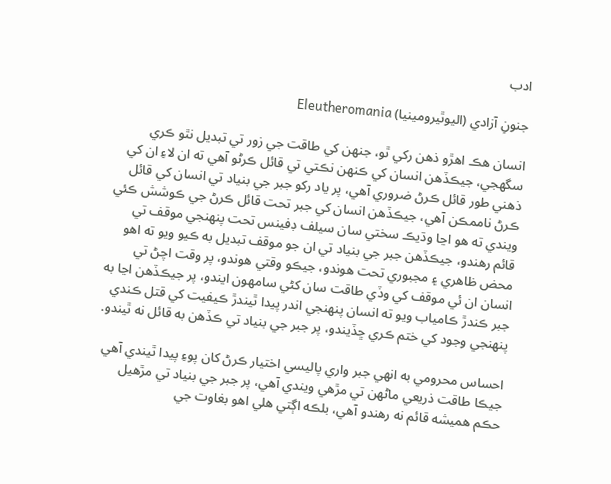ادب

جنونِ آزادي (اليوٿيرومينيا) Eleutheromania

انسان هڪ اهڙو ذهن رکي ٿو، جنهن کي طاقت جي زور تي تبديل نٿو ڪري سگهجي، جيڪڏهن انسان کي ڪنهن نڪتي تي قائل ڪرڻو آهي ته ان لاءِ ان کي ذهني طور قائل ڪرڻ ضروري آهي، پر ياد رکو جبر جي بنياد تي انسان کي قائل ڪرڻ ناممڪن آهي، جيڪڏهن انسان کي جبر تحت قائل ڪرڻ جي ڪوشش ڪئي ويندي ته هو اڃا وڌيڪ سختي سان سيلف ڊفينس تحت پنهنجي موقف تي قائم رهندو، جيڪڏهن جبر جي بنياد تي ان جو موقف تبديل به ڪيو ويو ته اهو محض ظاهري ۽ مجبوري تحت هوندو، جيڪو وقتي هوندو، پر وقت اچڻ تي انسان ان ئي موقف کي وڏي طاقت سان کڻي سامهون ايندو، پر جيڪڏهن اڃا به جبر ڪندڙ ڪامياب ويو ته انسان پنهنجي اندر پيدا ٿيندڙ ڪيفيت کي قتل ڪندي پنهنجي وجود کي ختم ڪري ڇڏيندو، پر جبر جي بنياد تي ڪڏهن به قائل نه ٿيندو.

احساس محرومي به انهي جبر واري پاليسي اختيار ڪرڻ کان پوءِ پيدا ٿيندي آهي جيڪا طاقت ذريعي ماڻهن تي مڙهي ويندي آهي، پر جبر جي بنياد تي مڙهيل حڪم هميشه قائم نه رهندو آهي، بلڪه اڳتي هلي اهو بغاوت جي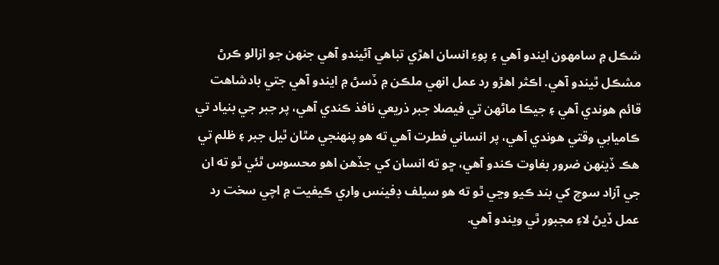شڪل ۾ سامهون ايندو آهي ۽ پوءِ انسان اهڙي تباهي آڻيندو آهي جنهن جو ازالو ڪرڻ مشڪل ٿيندو آهي. اڪثر اهڙو رد عمل انهي ملڪن ۾ ڏسڻ ۾ ايندو آهي جتي بادشاهت قائم هوندي آهي ۽ جيڪا ماڻهن تي فيصلا جبر ذريعي نافذ ڪندي آهي، پر جبر جي بنياد تي ڪاميابي وقتي هوندي آهي، پر انساني فطرت آهي ته هو پنهنجي مٿان ٿيل جبر ۽ ظلم تي هڪ ڏينهن ضرور بغاوت ڪندو آهي، ڇو ته انسان کي جڏهن اهو محسوس ٿئي ٿو ته ان جي آزاد سوچ کي بند ڪيو وڃي ٿو ته هو سيلف ڊفينس واري ڪيفيت ۾ اچي سخت رد عمل ڏيڻ لاءِ مجبور ٿي ويندو آهي.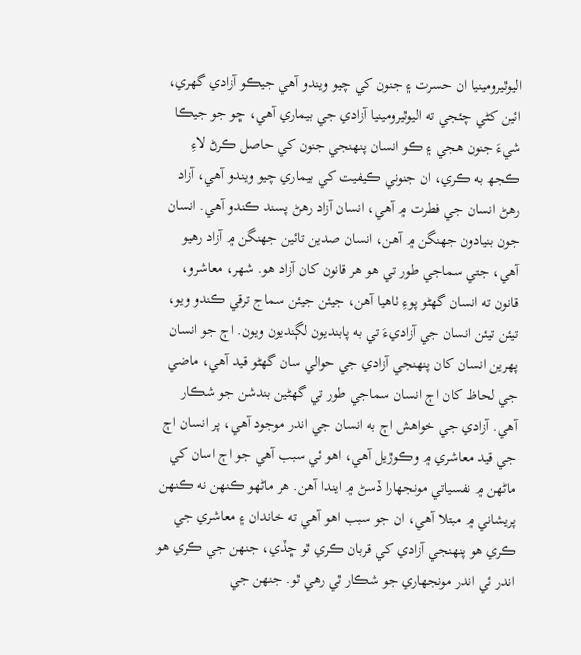اليوٿيرومينيا ان حسرت ۽ جنون کي چيو ويندو آهي جيڪو آزادي گهري، ائين کڻي چئجي ته اليوٿيرومينيا آزادي جي بيماري آهي، ڇو جو جيڪا شيءَ جنون هجي ۽ ڪو انسان پنهنجي جنون کي حاصل ڪرڻ لاءِ ڪجھ به ڪري، ان جنوني ڪيفيت کي بيماري چيو ويندو آهي، آزاد رهڻ انسان جي فطرت ۾ آهي، انسان آزاد رهڻ پسند ڪندو آهي. انسان جون بنيادون جهنگن ۾ آهن، انسان صدين تائين جهنگن ۾ آزاد رهيو آهي، جتي سماجي طور تي هو هر قانون کان آزاد هو. شهر، معاشرو، قانون ته انسان گهڻو پوءِ ٺاهيا آهن، جيئن جيئن سماج ترقي ڪندو ويو، تيئن تيئن انسان جي آزاديءَ تي به پابنديون لڳنديون ويون. اڄ جو انسان پهرين انسان کان پنهنجي آزادي جي حوالي سان گهڻو قيد آهي، ماضي جي لحاظ کان اڄ انسان سماجي طور تي گهڻين بندشن جو شڪار آهي. آزادي جي خواهش اڄ به انسان جي اندر موجود آهي، پر انسان اڄ جي قيد معاشري ۾ وڪوڙيل آهي، اهو ئي سبب آهي جو اڄ اسان کي ماڻهن ۾ نفسياتي مونجهارا ڏسڻ ۾ ايندا آهن. هر ماڻهو ڪنهن نه ڪنهن پريشاني ۾ مبتلا آهي، ان جو سبب اهو آهي ته خاندان ۽ معاشري جي ڪري هو پنهنجي آزادي کي قربان ڪري ٿو ڇڏي، جنهن جي ڪري هو اندر ئي اندر مونجهاري جو شڪار ٿي رهي ٿو. جنهن جي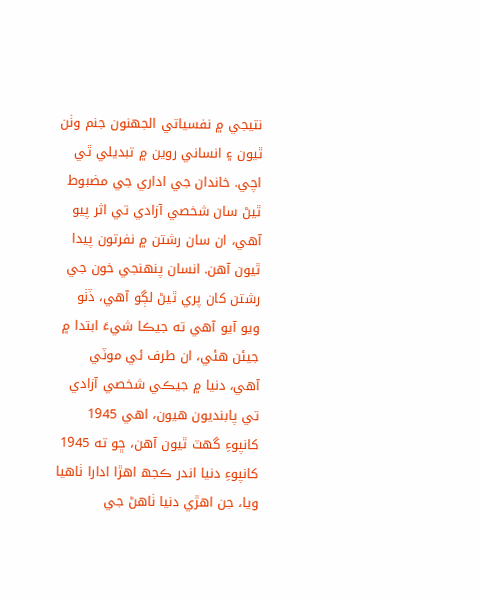نتيجي ۾ نفسياتي الجهنون جنم وٺن ٿيون ۽ انساني روين ۾ تبديلي ٿي اچي. خاندان جي اداري جي مضبوط ٿيڻ سان شخصي آزادي تي اثر پيو آهي، ان سان رشتن ۾ نفرتون پيدا ٿيون آهن. انسان پنهنجي خون جي رشتن کان پري ٿيڻ لڳو آهي، ڏٺو ويو آيو آهي ته جيڪا شيءَ ابتدا ۾ جيئن هئي، ان طرف ئي موٽي آهي، دنيا ۾ جيڪي شخصي آزادي تي پابنديون هيون، اهي 1945 کانپوءِ گهٽ ٿيون آهن، ڇو ته 1945 کانپوءِ دنيا اندر ڪجھ اهڙا ادارا ٺاهيا ويا، جن اهڙي دنيا ٺاهڻ جي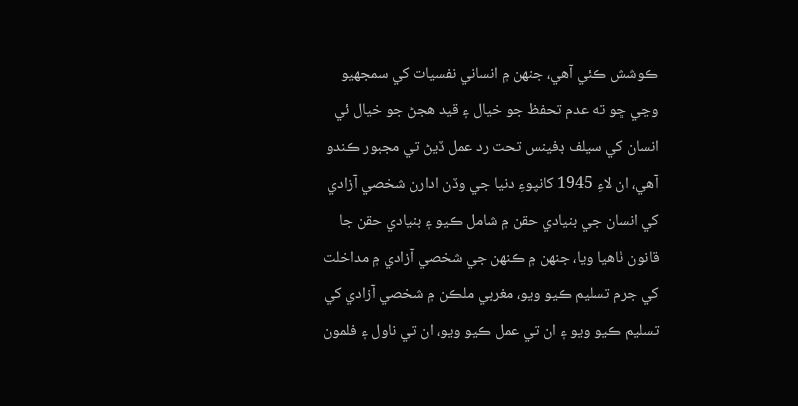ڪوشش ڪئي آهي، جنهن ۾ انساني نفسيات کي سمجهيو وڃي ڇو ته عدم تحفظ جو خيال ۽ قيد هجڻ جو خيال ئي انسان کي سيلف ڊفينس تحت رد عمل ڏيڻ تي مجبور ڪندو آهي، ان لاءِ 1945 کانپوءِ دنيا جي وڏن ادارن شخصي آزادي کي انسان جي بنيادي حقن ۾ شامل ڪيو ۽ بنيادي حقن جا قانون ٺاهيا ويا، جنهن ۾ ڪنهن جي شخصي آزادي ۾ مداخلت کي جرم تسليم ڪيو ويو، مغربي ملڪن ۾ شخصي آزادي کي تسليم ڪيو ويو ۽ ان تي عمل ڪيو ويو، ان تي ناول ۽ فلمون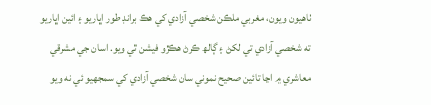ٺاهيون ويون، مغربي ملڪن شخصي آزادي کي هڪ برانڊ طور اڀاريو ۽ ائين اڀاريو ته شخصي آزادي تي لکڻ ۽ ڳالھ ڪرڻ هڪڙو فيشن ٿي ويو. اسان جي مشرقي معاشري ۾ اڃا تائين صحيح نموني سان شخصي آزادي کي سمجهيو ئي نه ويو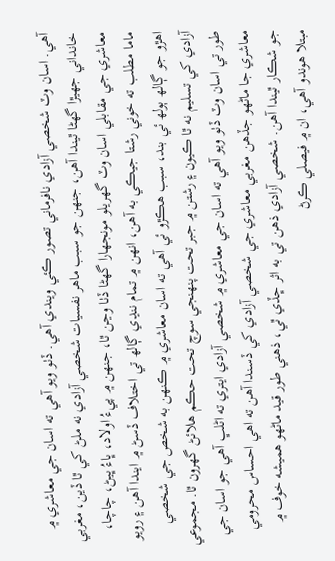آهي. اسان وٽ شخصي آزادي نافرماني تصور ڪئي ويندي آهي. ڏٺو ويو آهي ته اسان جي معاشري ۾ خانداني جهيڙا گهڻا ٿيندا آهن، جنهن جو سبب ماهر نفسيات شخصي آزادي نه ملڻ کي ٿا ڏين، مغربي معاشري جي مقابلي اسان وٽ گهريلو مونجهارا گهڻا ڏٺا وڃن ٿا، جنهن ۾ پيءُ اولاد، ڀاءُ ڀيڻ، چاچا، ماما مطلب ته خوني رشتا جيڪي به آهن، انهن ۾ تمام ننڍي ڳالھ تي اختلاف ڏسڻ ۾ ايندا آهن ۽ رويو اهڙو جو ڳالھ ٻولھ ئي بند، سبب هڪڙو ئي آهي ته اسان معاشري ۾ ڪنهن به شخص جي شخصي آزادي کي تسليم نه ٿا ڪيون ۽ رشتن ۾ جبر تحت پنهنجي سوچ تحت حڪم هلائڻ گهرون ٿا. مجموعي طور تي اسان وٽ ڏٺو ويو آهي ته اسان جي معاشري ۾ شخصي آزادي ايتري ته اڻلڀ آهي جو اسان جي معاشري جا ماڻهو جڏهن مغربي معاشري جي شخصي آزادي کي ڏسندا آهن ته اهي احساس محرومي جو شڪار ٿيندا آهن. شخصي آزادي ذهن تي به اثر ڇڏي ٿي، ذهني طور قيد ماڻهو هميشه خوف ۾ مبتلا هوندو آهي، ان ۾ فيصلي ڪرڻ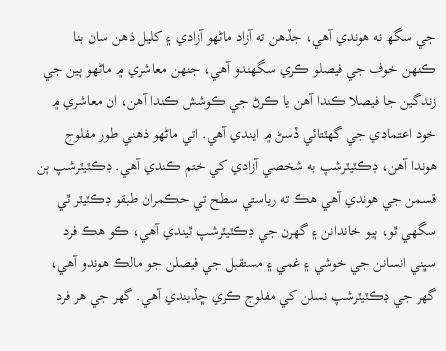جي سگھ نه هوندي آهي، جڏهن ته آزاد ماڻهو آزادي ۽ کليل ذهن سان بنا ڪنهن خوف جي فيصلو ڪري سگهندو آهي، جنهن معاشري ۾ ماڻهو ٻين جي زندگين جا فيصلا ڪندا آهن يا ڪرڻ جي ڪوشش ڪندا آهن، ان معاشري ۾ خود اعتمادي جي گهٽتائي ڏسڻ ۾ ايندي آهي. اتي ماڻهو ذهني طور مفلوج هوندا آهن، ڊڪٽيٽرشپ به شخصي آزادي کي ختم ڪندي آهي. ڊڪٽيٽرشپ ٻن قسمن جي هوندي آهي هڪ ته رياستي سطح تي حڪمران طبقو ڊڪٽيٽر ٿي سگهي ٿو، ٻيو خاندانن ۽ گهرن جي ڊڪٽيٽرشپ ٿيندي آهي، ڪو هڪ فرد سڀني انسانن جي خوشي ۽ غمي ۽ مستقبل جي فيصلن جو مالڪ هوندو آهي، گهر جي ڊڪٽيٽرشپ نسلن کي مفلوج ڪري ڇڏيندي آهي. گهر جي هر فرد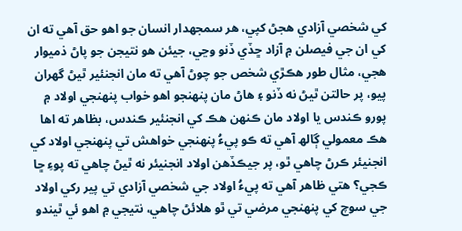کي شخصي آزادي هجڻ کپي، هر سمجهدار انسان جو اهو حق آهي ته ان کي ان جي فيصلن ۾ آزاد ڇڏي ڏنو وڃي، جيئن هو نتيجن جو پاڻ ذميوار هجي، مثال طور هڪڙي شخص جو چوڻ آهي ته مان انجنئير ٿيڻ گهران پيو، پر حالتن ٿيڻ نه ڏنو ۽ هاڻ مان پنهنجو اهو خواب پنهنجي اولاد ۾ پورو ڪندس يا اولاد مان ڪنهن هڪ کي انجنئير ڪندس، بظاهر ته اها هڪ معمولي ڳالھ آهي ته ڪو پيءُ پنهنجي خواهش تي پنهنجي اولاد کي انجنيئر ڪرڻ چاهي ٿو، پر جيڪڏهن اولاد انجنيئر نه ٿيڻ چاهي ته پوءِ ڇا ڪجي؟ هتي ظاهر آهي ته پيءُ اولاد جي شخصي آزادي تي پير رکي اولاد جي سوچ کي پنهنجي مرضي تي ٿو هلائڻ چاهي، نتيجي ۾ اهو ئي ٿيندو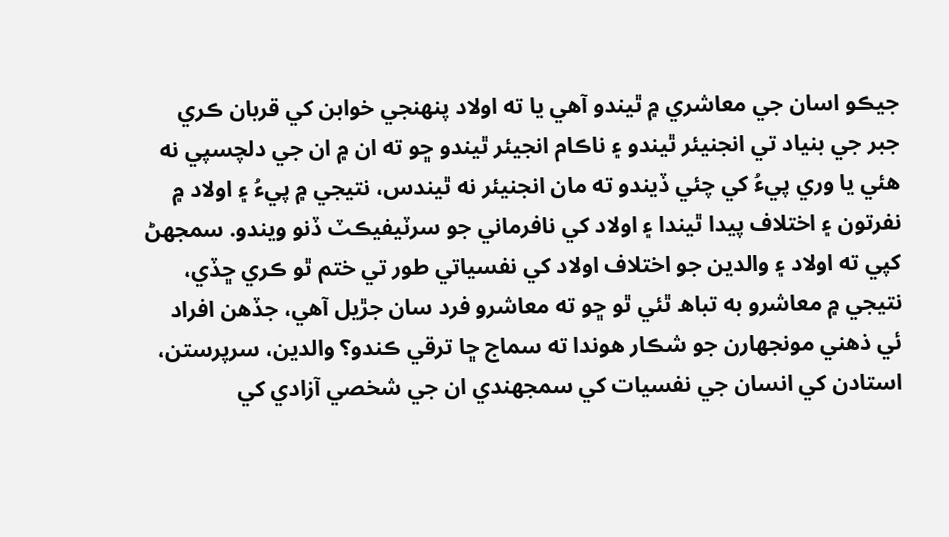جيڪو اسان جي معاشري ۾ ٿيندو آهي يا ته اولاد پنهنجي خوابن کي قربان ڪري جبر جي بنياد تي انجنيئر ٿيندو ۽ ناڪام انجيئر ٿيندو ڇو ته ان ۾ ان جي دلچسپي نه هئي يا وري پيءُ کي چئي ڏيندو ته مان انجنيئر نه ٿيندس، نتيجي ۾ پيءُ ۽ اولاد ۾ نفرتون ۽ اختلاف پيدا ٿيندا ۽ اولاد کي نافرماني جو سرٽيفيڪٽ ڏنو ويندو. سمجهڻ کپي ته اولاد ۽ والدين جو اختلاف اولاد کي نفسياتي طور تي ختم ٿو ڪري ڇڏي، نتيجي ۾ معاشرو به تباھ ٿئي ٿو ڇو ته معاشرو فرد سان جڙيل آهي، جڏهن افراد ئي ذهني مونجهارن جو شڪار هوندا ته سماج ڇا ترقي ڪندو؟ والدين، سرپرستن، استادن کي انسان جي نفسيات کي سمجهندي ان جي شخصي آزادي کي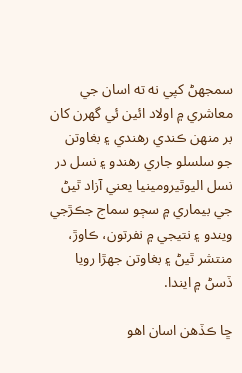سمجهڻ کپي نه ته اسان جي معاشري ۾ اولاد ائين ئي گهرن کان بر منهن ڪندي رهندي ۽ بغاوتن جو سلسلو جاري رهندو ۽ نسل در نسل اليوٿيرومينيا يعني آزاد ٿيڻ جي بيماري ۾ سڄو سماج جڪڙجي ويندو ۽ نتيجي ۾ نفرتون، ڪاوڙ، منتشر ٿيڻ ۽ بغاوتن جهڙا رويا ڏسڻ ۾ ايندا.

ڇا ڪڏهن اسان اهو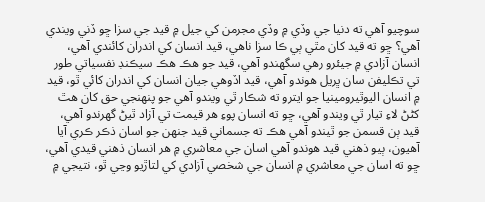سوچيو آهي ته دنيا جي وڏي ۾ وڏي مجرمن کي جيل ۾ قيد جي سزا ڇو ڏني ويندي آهي؟ ڇو ته قيد کان مٿي ٻي ڪا سزا ناهي، قيد انسان کي اندران کائندي آهي، انسان آزادي ۾ جيئرو رهي سگهندو آهي، قيد جو هڪ هڪ سيڪنڊ نفسياتي طور تي تڪليفن سان ڀريل هوندو آهي، قيد اڏوهي جيان انسان کي اندران کائي ٿو، قيد ۾ انسان اليوٿيرومينيا جو ايترو ته شڪار ٿي ويندو آهي جو پنهنجي حق کان هٿ کڻڻ لاءِ تيار ٿي ويندو آهي، ڇو ته انسان پوءِ هر قيمت تي آزاد ٿيڻ گهرندو آهي، قيد ٻن قسمن جو ٿيندو آهي هڪ ته جسماني قيد جنهن جو اسان ذڪر ڪري آيا آهيون، ٻيو ذهني قيد هوندو آهي اسان جي معاشري ۾ هر انسان ذهني قيدي آهي، ڇو ته اسان جي معاشري ۾ انسان جي شخصي آزادي کي لتاڙيو وڃي ٿو، نتيجي ۾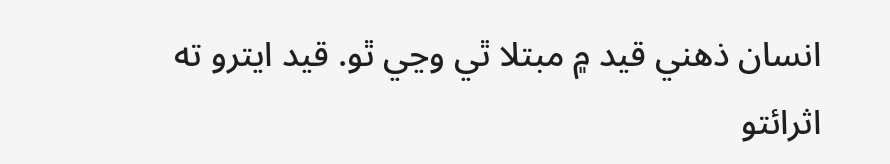انسان ذهني قيد ۾ مبتلا ٿي وڃي ٿو. قيد ايترو ته اثرائتو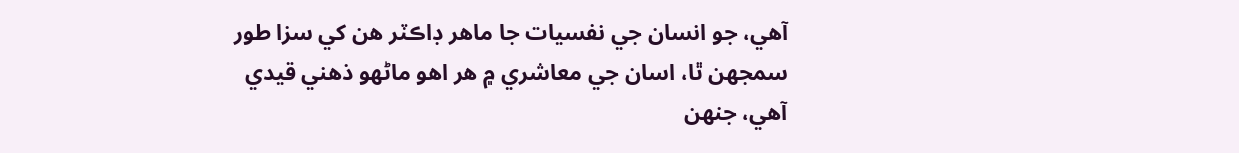آهي، جو انسان جي نفسيات جا ماهر ڊاڪٽر هن کي سزا طور سمجهن ٿا، اسان جي معاشري ۾ هر اهو ماڻهو ذهني قيدي آهي، جنهن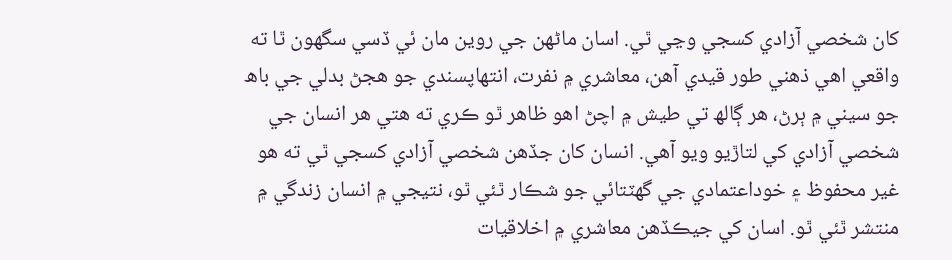کان شخصي آزادي کسجي وڃي ٿي. اسان ماڻهن جي روين مان ئي ڏسي سگهون ٿا ته واقعي اهي ذهني طور قيدي آهن، معاشري ۾ نفرت، انتهاپسندي جو هجڻ بدلي جي باھ جو سيني ۾ ٻرڻ، هر ڳالھ تي طيش ۾ اچڻ اهو ظاهر ٿو ڪري ته هتي هر انسان جي شخصي آزادي کي لتاڙيو ويو آهي. انسان کان جڏهن شخصي آزادي کسجي ٿي ته هو غير محفوظ ۽ خوداعتمادي جي گهٽتائي جو شڪار ٿئي ٿو، نتيجي ۾ انسان زندگي ۾ منتشر ٿئي ٿو. اسان کي جيڪڏهن معاشري ۾ اخلاقيات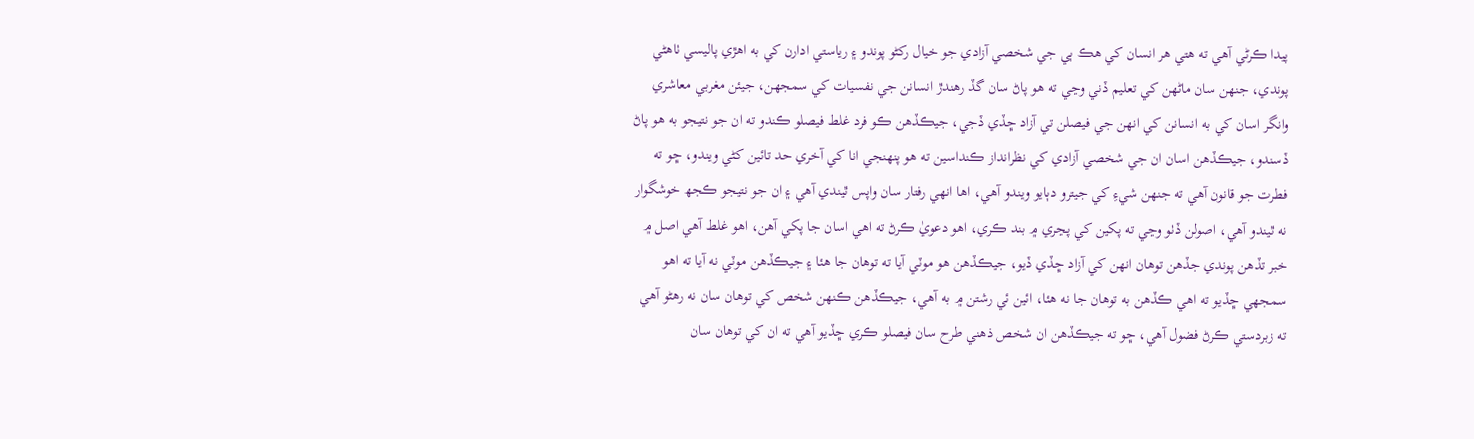پيدا ڪرڻي آهي ته هتي هر انسان کي هڪ ٻي جي شخصي آزادي جو خيال رکڻو پوندو ۽ رياستي ادارن کي به اهڙي پاليسي ٺاهڻي پوندي، جنهن سان ماڻهن کي تعليم ڏني وڃي ته هو پاڻ سان گڏ رهندڙ انسانن جي نفسيات کي سمجهن، جيئن مغربي معاشري وانگر اسان کي به انسانن کي انهن جي فيصلن تي آزاد ڇڏي ڏجي، جيڪڏهن ڪو فرد غلط فيصلو ڪندو ته ان جو نتيجو به هو پاڻ ڏسندو، جيڪڏهن اسان ان جي شخصي آزادي کي نظرانداز ڪنداسين ته هو پنهنجي انا کي آخري حد تائين کڻي ويندو، ڇو ته فطرت جو قانون آهي ته جنهن شيءِ کي جيترو دٻايو ويندو آهي، اها انهي رفتار سان واپس ٿيندي آهي ۽ ان جو نتيجو ڪجھ خوشگوار نه ٿيندو آهي، اصولن ڏٺو وڃي ته پکين کي پڃري ۾ بند ڪري، اهو دعويٰ ڪرڻ ته اهي اسان جا پکي آهن، اهو غلط آهي اصل ۾ خبر تڏهن پوندي جڏهن توهان انهن کي آزاد ڇڏي ڏيو، جيڪڏهن هو موٽي آيا ته توهان جا هئا ۽ جيڪڏهن موٽي نه آيا ته اهو سمجهي ڇڏيو ته اهي ڪڏهن به توهان جا نه هئا، ائين ئي رشتن ۾ به آهي، جيڪڏهن ڪنهن شخص کي توهان سان نه رهڻو آهي ته زبردستي ڪرڻ فضول آهي، ڇو ته جيڪڏهن ان شخص ذهني طرح سان فيصلو ڪري ڇڏيو آهي ته ان کي توهان سان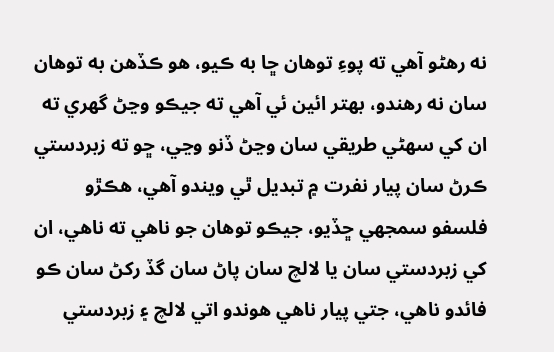نه رهڻو آهي ته پوءِ توهان ڇا به ڪيو، هو ڪڏهن به توهان سان نه رهندو، بهتر ائين ئي آهي ته جيڪو وڃڻ گهري ته ان کي سهڻي طريقي سان وڃڻ ڏنو وڃي، ڇو ته زبردستي ڪرڻ سان پيار نفرت ۾ تبديل ٿي ويندو آهي، هڪڙو فلسفو سمجهي ڇڏيو، جيڪو توهان جو ناهي ته ناهي، ان کي زبردستي سان يا لالچ سان پاڻ سان گڏ رکڻ سان ڪو فائدو ناهي، جتي پيار ناهي هوندو اتي لالچ ۽ زبردستي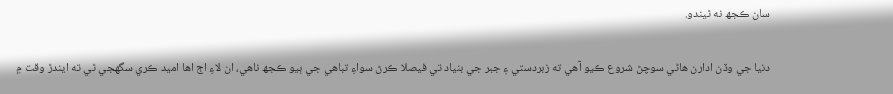سان ڪجھ نه ٿيندو.

دنيا جي وڏن ادارن هاڻي سوچڻ شروع ڪيو آهي ته زبردستي ۽ جبر جي بنياد تي فيصلا ڪرڻ سواءِ تباهي جي ٻيو ڪجھ ناهي، ان لاءِ اڄ اها اميد ڪري سگهجي ٿي ته ايندڙ وقت ۾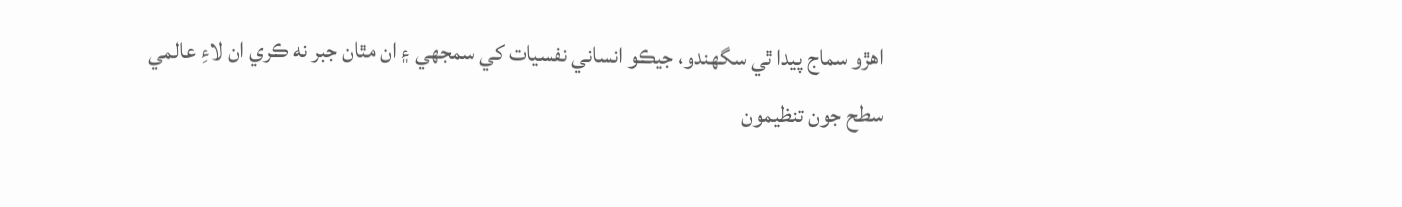اهڙو سماج پيدا ٿي سگهندو، جيڪو انساني نفسيات کي سمجهي ۽ ان مٿان جبر نه ڪري ان لاءِ عالمي سطح جون تنظيمون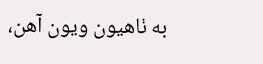به ٺاهيون ويون آهن،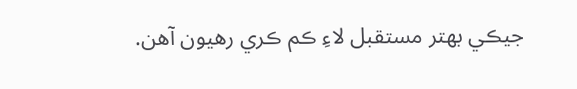جيڪي بهتر مستقبل لاءِ ڪم ڪري رهيون آهن.